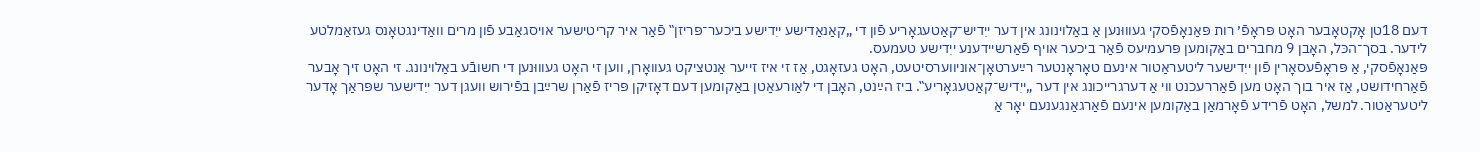דעם 18טן אָקטאָבער האָט פּראָפֿ׳ רות פּאַנאָפֿסקי געוווּנען אַ באַלוינונג אין דער ייִדיש־קאַטעגאָריע פֿון די „קאַנאַדישע ייִדישע ביכער־פּריזן‟ פֿאַר איר קריטישער אויסגאַבע פֿון מרים וואַדינגטאָנס געזאַמלטע לידער. בסך־הכּל, האָבן 9 מחברים באַקומען פּרעמיעס פֿאַר ביכער אויף פֿאַרשיידענע ייִדישע טעמעס.
פּאַנאָפֿסקי, אַ פּראָפֿעסאָרין פֿון ייִדישער ליטעראַטור אינעם טאָראָנטער רײַערטאָן־אוניווערסיטעט, האָט געזאָגט, אַז זי איז זייער אַנטציקט געוואָרן, ווען זי האָט געוווּנען די חשובֿע באַלוינונג. זי האָט זיך אָבער פֿאַרחידושט, אַז איר בוך האָט מען פֿאַררעכנט ווי אַ דערגרייכונג אין דער „ייִדיש־קאַטעגאָריע‟. ביז הײַנט, האָבן די לאַורעאַטן באַקומען דעם דאָזיקן פּריז פֿאַרן שרײַבן בפֿירוש וועגן דער ייִדישער שפּראַך אָדער ליטעראַטור. למשל, האָט פֿרידע פֿאָרמאַן באַקומען אינעם פֿאַרגאַנגענעם יאָר אַ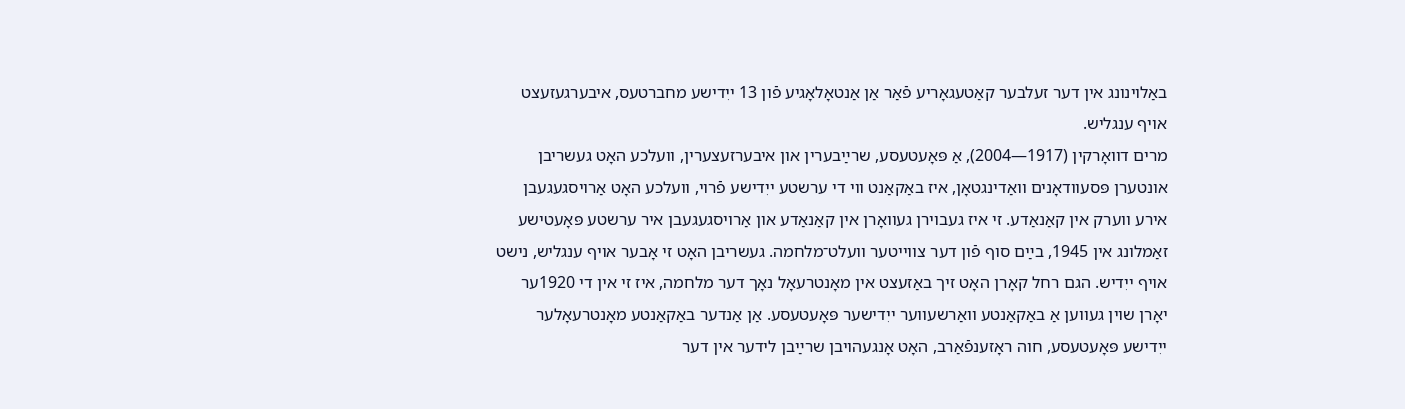באַלוינונג אין דער זעלבער קאַטעגאָריע פֿאַר אַן אַנטאָלאָגיע פֿון 13 ייִדישע מחברטעס, איבערגעזעצט אויף ענגליש.
מרים דוואָרקין (1917—2004), אַ פּאָעטעסע, שרײַבערין און איבערזעצערין, וועלכע האָט געשריבן אונטערן פּסעוודאָנים וואַדינגטאָן, איז באַקאַנט ווי די ערשטע ייִדישע פֿרוי, וועלכע האָט אַרויסגעגעבן אירע ווערק אין קאַנאַדע. זי איז געבוירן געוואָרן אין קאַנאַדע און אַרויסגעגעבן איר ערשטע פּאָעטישע זאַמלונג אין 1945, בײַם סוף פֿון דער צווייטער וועלט־מלחמה. געשריבן האָט זי אָבער אויף ענגליש, נישט אויף ייִדיש. הגם רחל קאָרן האָט זיך באַזעצט אין מאָנטרעאָל נאָך דער מלחמה, איז זי אין די 1920ער יאָרן שוין געווען אַ באַקאַנטע וואַרשעווער ייִדישער פּאָעטעסע. אַן אַנדער באַקאַנטע מאָנטרעאָלער ייִדישע פּאָעטעסע, חוה ראָזענפֿאַרב, האָט אָנגעהויבן שרײַבן לידער אין דער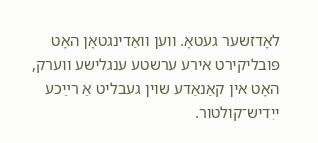לאָדזשער געטאָ. ווען וואַדינגטאָן האָט פּובליקירט אירע ערשטע ענגלישע ווערק, האָט אין קאַנאַדע שוין געבליט אַ רײַכע ייִדיש־קולטור.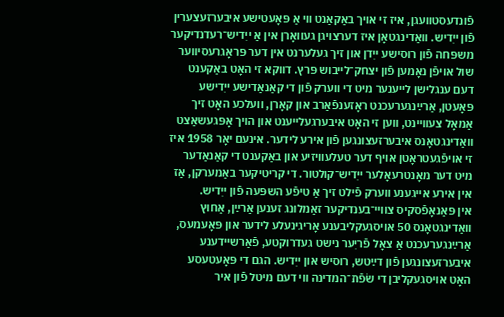פֿונדעסטוועגן, איז זי אויך באַקאַנט ווי אַ פּאָעטישע איבערזעצערין פֿון ייִדיש. וואַדינגטאָן איז דערצויגן געוואָרן אין אַ ייִדיש־רעדנדיקער משפּחה פֿון רוסישע ייִדן און זיך געלערנט אין דער פּראָגרעסיווער שול אויפֿן נאָמען פֿון יצחק־לייבוש פּרץ. דווקא זי האָט באַקענט דעם ענגלישן לייענער מיט די ווערק פֿון די קאַנאַדישע ייִדישע פּאָעטן, אַרײַנגערעכנט ראָזענפֿאַרב און קאָרן, וועלכע האָט זיך אַמאָל צעוויינט, ווען זי האָט איבערגעלייענט און הויך אָפּגעשאַצט וואַדינגטאָנס איבערזעצונגען פֿון אירע לידער. אינעם יאָר 1958 איז זי אויפֿגעטראָטן אויף דער טעלעוויזיע און באַקענט די קאַנאַדער מיט דער מאָנטרעאָלער ייִדיש־קולטור. די קריטיקער באַמערקן, אַז אין אירע אייגענע ווערק פֿילט זיך אַ טיפֿע השפּעה פֿון ייִדיש.
אין פּאַנאָפֿסקיס צוויי־בענדיקער זאַמלונג זענען אַרײַן, אַחוץ וואַדינגטאָנס 50 אויסגעקליבענע אָריגינעלע לידער און פּאָעמעס, אַרײַנגערעכנט אַ צאָל פֿריִער נישט געדרוקטע, פֿאַרשיידענע איבערזעצונגען פֿון דײַטש, רוסיש און ייִדיש. הגם די פּאָעטעסע האָט אויסגעקליבן די שׂפֿת־המדינה ווי דעם מיטל פֿון איר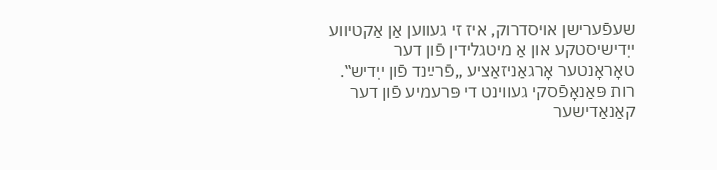שעפֿערישן אויסדרוק, איז זי געווען אַן אַקטיווע ייִדישיסטקע און אַ מיטגלידין פֿון דער טאָראָנטער אָרגאַניזאַציע „פֿרײַנד פֿון ייִדיש‟.
רות פּאַנאָפֿסקי געווינט די פּרעמיע פֿון דער קאַנאַדישער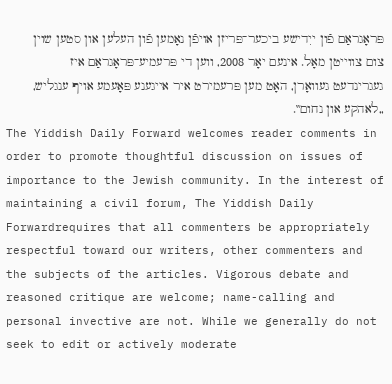פּראָגראַם פֿון ייִדישע ביכער־פּריזן אויפֿן נאָמען פֿון העלען און סטען שוין צום צווייטן מאָל. אינעם יאָר 2008, ווען די פּרעמיע־פּראָגראַם איז געגרינדעט געוואָרן, האָט מען פּרעמירט איר אייגענע פּאָעמע אויף ענגליש, „לאהקע און נחום‟.
The Yiddish Daily Forward welcomes reader comments in order to promote thoughtful discussion on issues of importance to the Jewish community. In the interest of maintaining a civil forum, The Yiddish Daily Forwardrequires that all commenters be appropriately respectful toward our writers, other commenters and the subjects of the articles. Vigorous debate and reasoned critique are welcome; name-calling and personal invective are not. While we generally do not seek to edit or actively moderate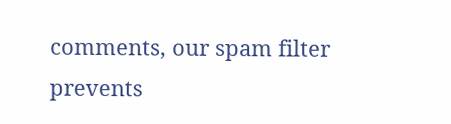comments, our spam filter prevents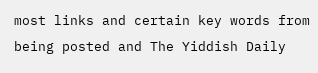most links and certain key words from being posted and The Yiddish Daily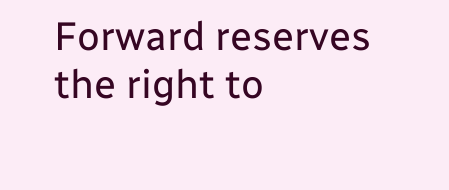Forward reserves the right to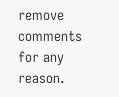remove comments for any reason.